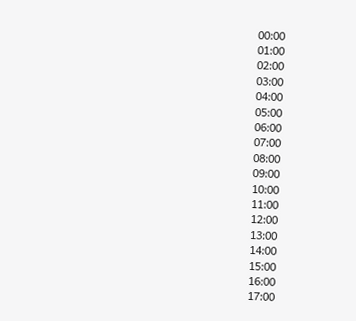00:00
01:00
02:00
03:00
04:00
05:00
06:00
07:00
08:00
09:00
10:00
11:00
12:00
13:00
14:00
15:00
16:00
17:00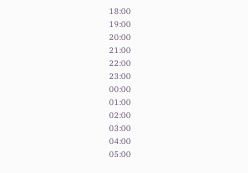18:00
19:00
20:00
21:00
22:00
23:00
00:00
01:00
02:00
03:00
04:00
05:00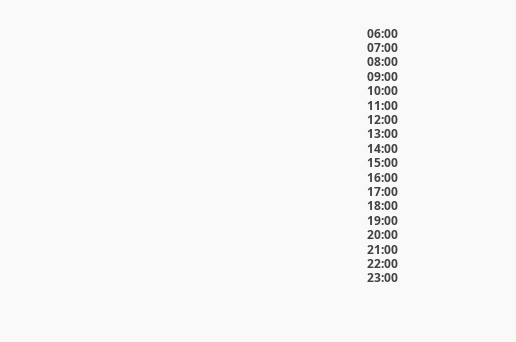06:00
07:00
08:00
09:00
10:00
11:00
12:00
13:00
14:00
15:00
16:00
17:00
18:00
19:00
20:00
21:00
22:00
23:00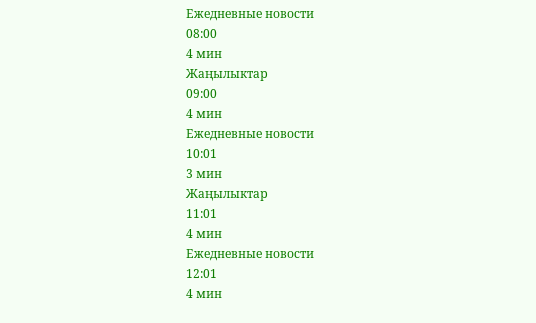Ежедневные новости
08:00
4 мин
Жаңылыктар
09:00
4 мин
Ежедневные новости
10:01
3 мин
Жаңылыктар
11:01
4 мин
Ежедневные новости
12:01
4 мин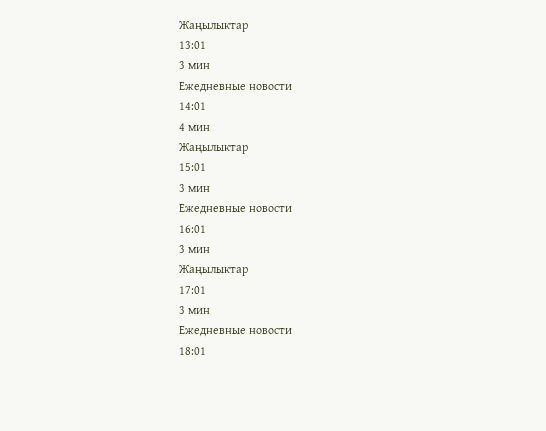Жаңылыктар
13:01
3 мин
Ежедневные новости
14:01
4 мин
Жаңылыктар
15:01
3 мин
Ежедневные новости
16:01
3 мин
Жаңылыктар
17:01
3 мин
Ежедневные новости
18:01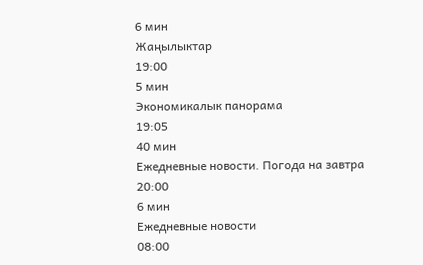6 мин
Жаңылыктар
19:00
5 мин
Экономикалык панорама
19:05
40 мин
Ежедневные новости. Погода на завтра
20:00
6 мин
Ежедневные новости
08:00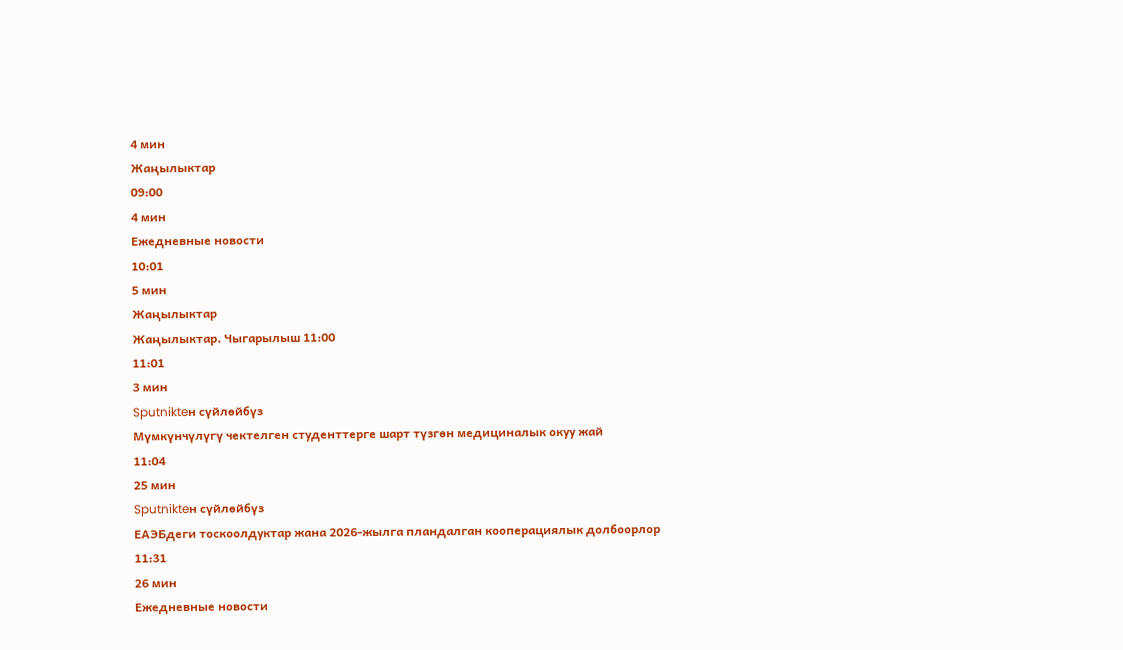4 мин
Жаңылыктар
09:00
4 мин
Ежедневные новости
10:01
5 мин
Жаңылыктар
Жаңылыктар. Чыгарылыш 11:00
11:01
3 мин
Sputnikteн сүйлөйбүз
Мүмкүнчүлүгү чектелген студенттерге шарт түзгөн медициналык окуу жай
11:04
25 мин
Sputnikteн сүйлөйбүз
ЕАЭБдеги тоскоолдуктар жана 2026-жылга пландалган кооперациялык долбоорлор
11:31
26 мин
Ежедневные новости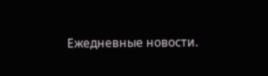Ежедневные новости.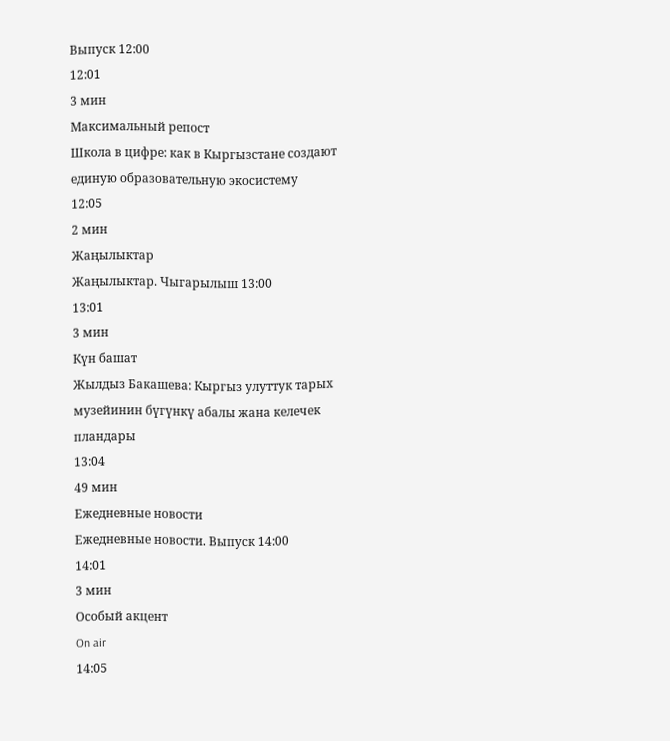Выпуск 12:00
12:01
3 мин
Максимальный репост
Школа в цифре: как в Кыргызстане создают единую образовательную экосистему
12:05
2 мин
Жаңылыктар
Жаңылыктар. Чыгарылыш 13:00
13:01
3 мин
Күн башат
Жылдыз Бакашева: Кыргыз улуттук тарых музейинин бүгүнкү абалы жана келечек пландары
13:04
49 мин
Ежедневные новости
Ежедневные новости. Выпуск 14:00
14:01
3 мин
Особый акцент
On air
14:05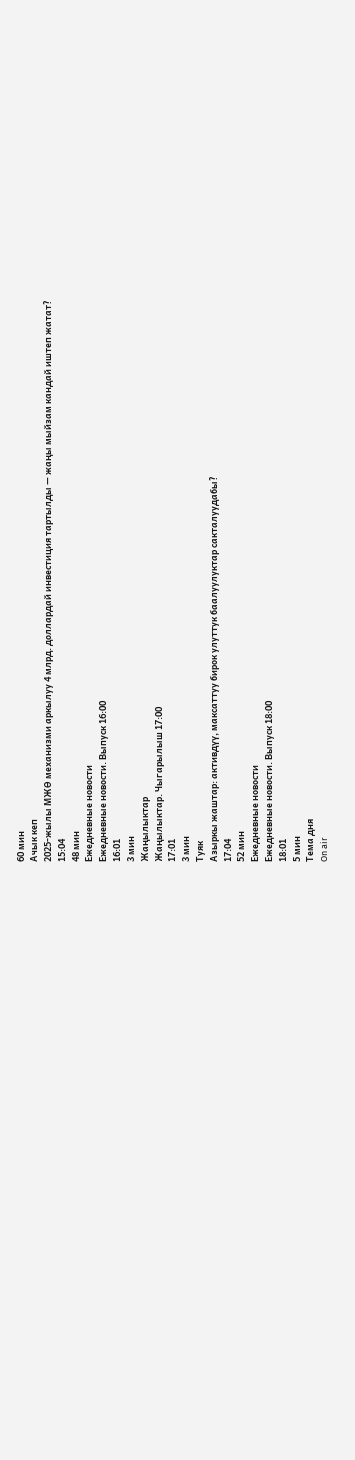60 мин
Ачык кеп
2025-жылы МЖӨ механизми аркылуу 4 млрд. доллардай инвестиция тартылды — жаңы мыйзам кандай иштеп жатат?
15:04
48 мин
Ежедневные новости
Ежедневные новости. Выпуск 16:00
16:01
3 мин
Жаңылыктар
Жаңылыктар. Чыгарылыш 17:00
17:01
3 мин
Туяк
Азыркы жаштар: активдүү, максаттуу бирок улуттук баалуулуктар сакталуудабы?
17:04
52 мин
Ежедневные новости
Ежедневные новости. Выпуск 18:00
18:01
5 мин
Тема дня
On air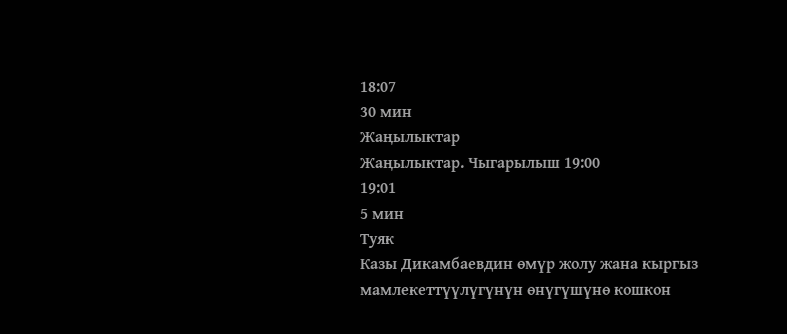18:07
30 мин
Жаңылыктар
Жаңылыктар. Чыгарылыш 19:00
19:01
5 мин
Туяк
Казы Дикамбаевдин өмүр жолу жана кыргыз мамлекеттүүлүгүнүн өнүгүшүнө кошкон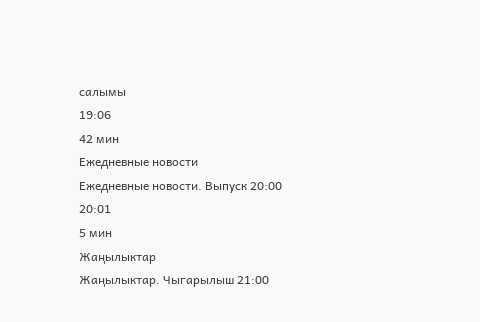салымы
19:06
42 мин
Ежедневные новости
Ежедневные новости. Выпуск 20:00
20:01
5 мин
Жаңылыктар
Жаңылыктар. Чыгарылыш 21:00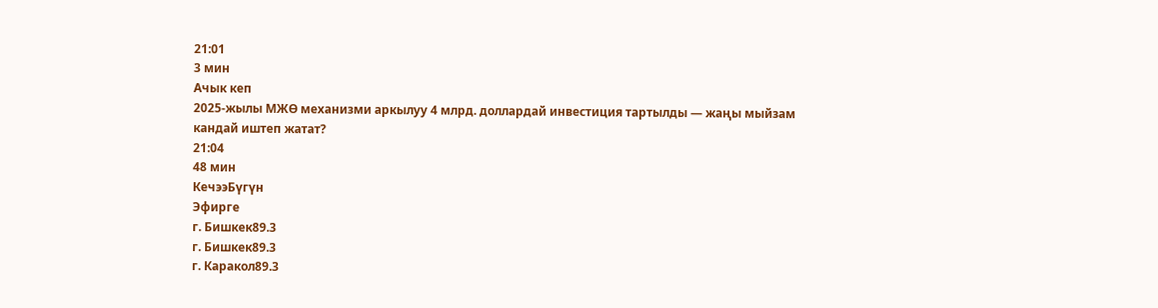21:01
3 мин
Ачык кеп
2025-жылы МЖӨ механизми аркылуу 4 млрд. доллардай инвестиция тартылды — жаңы мыйзам кандай иштеп жатат?
21:04
48 мин
КечээБүгүн
Эфирге
г. Бишкек89.3
г. Бишкек89.3
г. Каракол89.3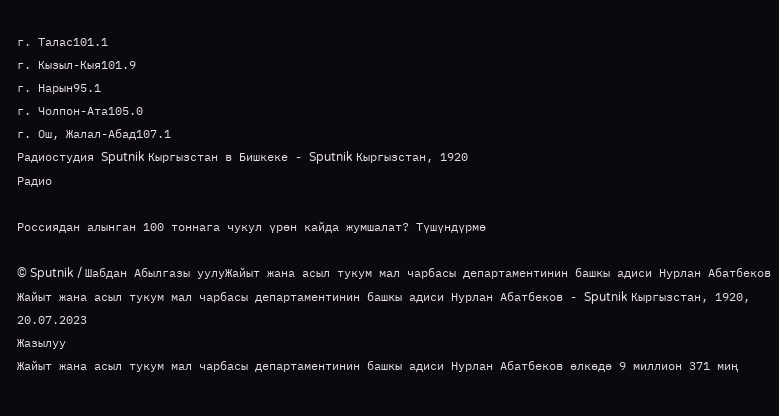г. Талас101.1
г. Кызыл-Кыя101.9
г. Нарын95.1
г. Чолпон-Ата105.0
г. Ош, Жалал-Абад107.1
Радиостудия Sputnik Кыргызстан в Бишкеке - Sputnik Кыргызстан, 1920
Радио

Россиядан алынган 100 тоннага чукул үрөн кайда жумшалат? Түшүндүрмө

© Sputnik / Шабдан Абылгазы уулуЖайыт жана асыл тукум мал чарбасы департаментинин башкы адиси Нурлан Абатбеков
Жайыт жана асыл тукум мал чарбасы департаментинин башкы адиси Нурлан Абатбеков - Sputnik Кыргызстан, 1920, 20.07.2023
Жазылуу
Жайыт жана асыл тукум мал чарбасы департаментинин башкы адиси Нурлан Абатбеков өлкөдө 9 миллион 371 миң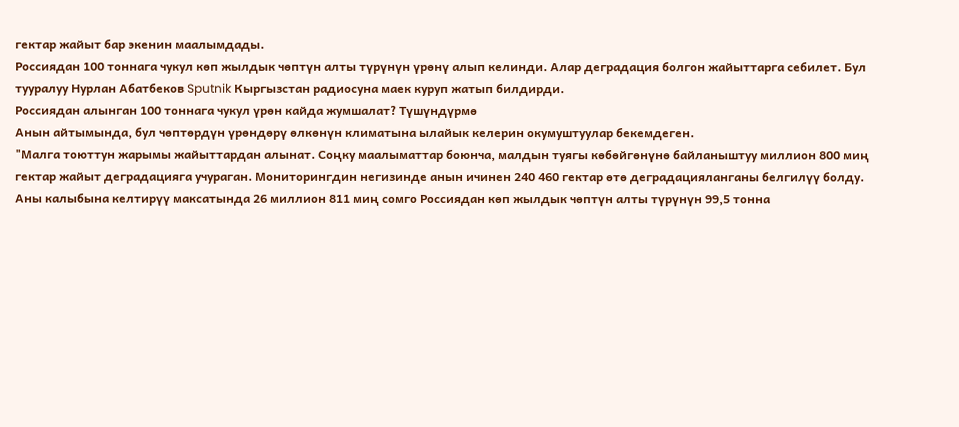гектар жайыт бар экенин маалымдады.
Россиядан 100 тоннага чукул көп жылдык чөптүн алты түрүнүн үрөнү алып келинди. Алар деградация болгон жайыттарга себилет. Бул тууралуу Нурлан Абатбеков Sputnik Кыргызстан радиосуна маек куруп жатып билдирди.
Россиядан алынган 100 тоннага чукул үрөн кайда жумшалат? Түшүндүрмө
Анын айтымында, бул чөптөрдүн үрөндөрү өлкөнүн климатына ылайык келерин окумуштуулар бекемдеген.
"Малга тоюттун жарымы жайыттардан алынат. Соңку маалыматтар боюнча, малдын туягы көбөйгөнүнө байланыштуу миллион 800 миң гектар жайыт деградацияга учураган. Мониторингдин негизинде анын ичинен 240 460 гектар өтө деградацияланганы белгилүү болду. Аны калыбына келтирүү максатында 26 миллион 811 миң сомго Россиядан көп жылдык чөптүн алты түрүнүн 99,5 тонна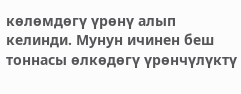көлөмдөгү үрөнү алып келинди. Мунун ичинен беш тоннасы өлкөдөгү үрөнчүлүктү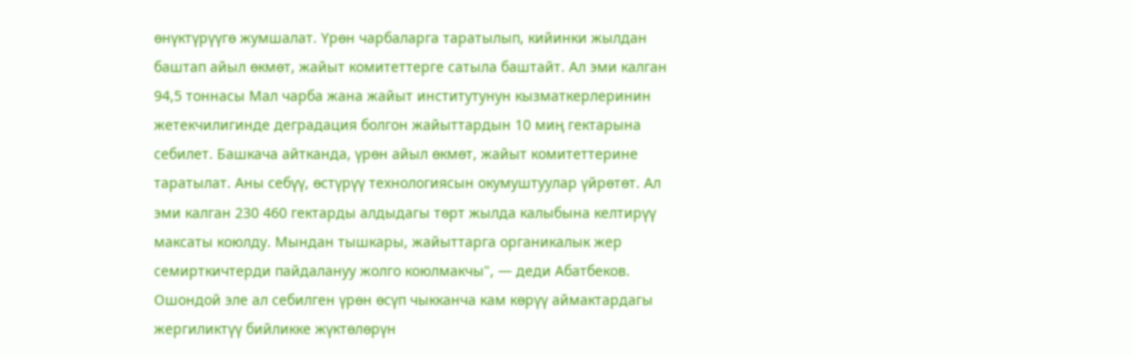өнүктүрүүгө жумшалат. Үрөн чарбаларга таратылып, кийинки жылдан баштап айыл өкмөт, жайыт комитеттерге сатыла баштайт. Ал эми калган 94,5 тоннасы Мал чарба жана жайыт институтунун кызматкерлеринин жетекчилигинде деградация болгон жайыттардын 10 миң гектарына себилет. Башкача айтканда, үрөн айыл өкмөт, жайыт комитеттерине таратылат. Аны себүү, өстүрүү технологиясын окумуштуулар үйрөтөт. Ал эми калган 230 460 гектарды алдыдагы төрт жылда калыбына келтирүү максаты коюлду. Мындан тышкары, жайыттарга органикалык жер семирткичтерди пайдалануу жолго коюлмакчы", — деди Абатбеков.
Ошондой эле ал себилген үрөн өсүп чыкканча кам көрүү аймактардагы жергиликтүү бийликке жүктөлөрүн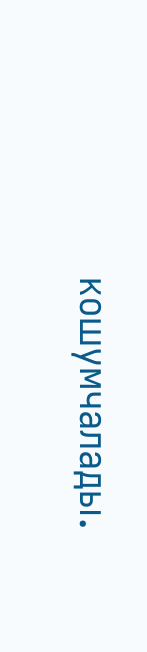кошумчалады.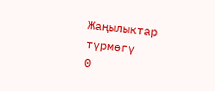Жаңылыктар түрмөгү
0